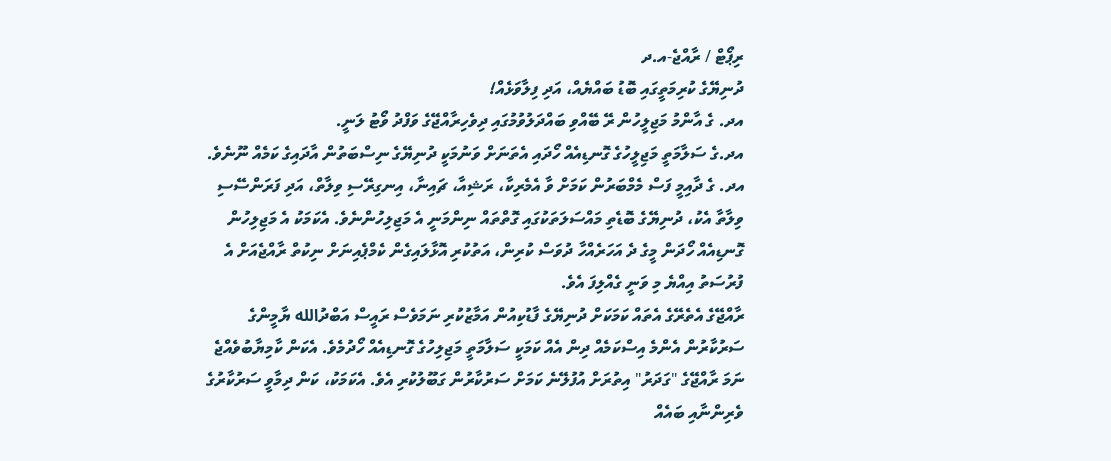ރިޕޯޓް / ރާއްޖެ-އ.ދ
ދުނިޔޭގެ ކުރިމަތީގައި ބޮޑު ބައްޔެއް، އަދި ފިލާވަޅެއް!
އދ. ގެ އާންމު މަޖިލީހުން ރޭ ބޭއްވި ބައްދަލުވުމުގައި ދިވެހިރާއްޖޭގެ ވަފްދު ވޯޓު ލަނީ.
އދ.ގެ ސަލާމަތީ މަޖިލީހުގެ ގޮނޑިއެއް ހޯދައި އެތަނަށް ވަނުމަކީ ދުނިޔޭގެ ނިސްބަތުން އާދައިގެ ކަމެއް ނޫނެވެ. އދ. ގެ ދާއިމީ ފަސް މެމްބަރުން ކަމަށް ވާ އެމެރިކާ، ރަޝިއާ، ޗައިނާ، އިނގިރޭސި ވިލާތް، އަދި ފަރަންސޭސި ވިލާތާ އެކު، ދުނިޔޭގެ ބޮޑެތި މައްސަލަތަކުގައި ގޮތްތައް ނިންމަނީ އެ މަޖިލިހުންނެވެ. އެކަމަކު އެ މަޖިލިހުން ގޮނޑިއެއް ހޯދަން މީގެ ދެ އަހަރެއްހާ ދުވަސް ކުރިން، އަތުކުރި އޮޅާލައިގެން ކެމްޕެއިނަށް ނިކުތް ރާއްޖެއަށް އެ ފުރުސަތު އިއްޔެ މި ވަނީ ގެއްލިފަ އެވެ.
ރާއްޖޭގެ އެތެރޭގެ އެތައް ކަމަކަށް ދުނިޔޭގެ ފާޑުކިއުން އަމާޒުކުރި ނަމަވެސް ރައީސް އަބްދުالله ޔާމީންގެ ސަރުކާރުން އެންމެ އިސްކަމެއް ދިން އެއް ކަމަކީ ސަލާމަތީ މަޖިލިހުގެ ގޮނޑިއެއް ހޯދުމެވެ. އެކަން ކާމިޔާބުވެއްޖެ ނަމަ ރާއްޖޭގެ "ގަދަރު" އިތުރަށް އުފުލޭނެ ކަމަށް ސަރުކާރުން ގަބޫލުކުރި އެވެ. އެކަމަކު، ކަން ދިމާވީ ސަރުކާރުގެ ވެރިންނާއި ބައެއް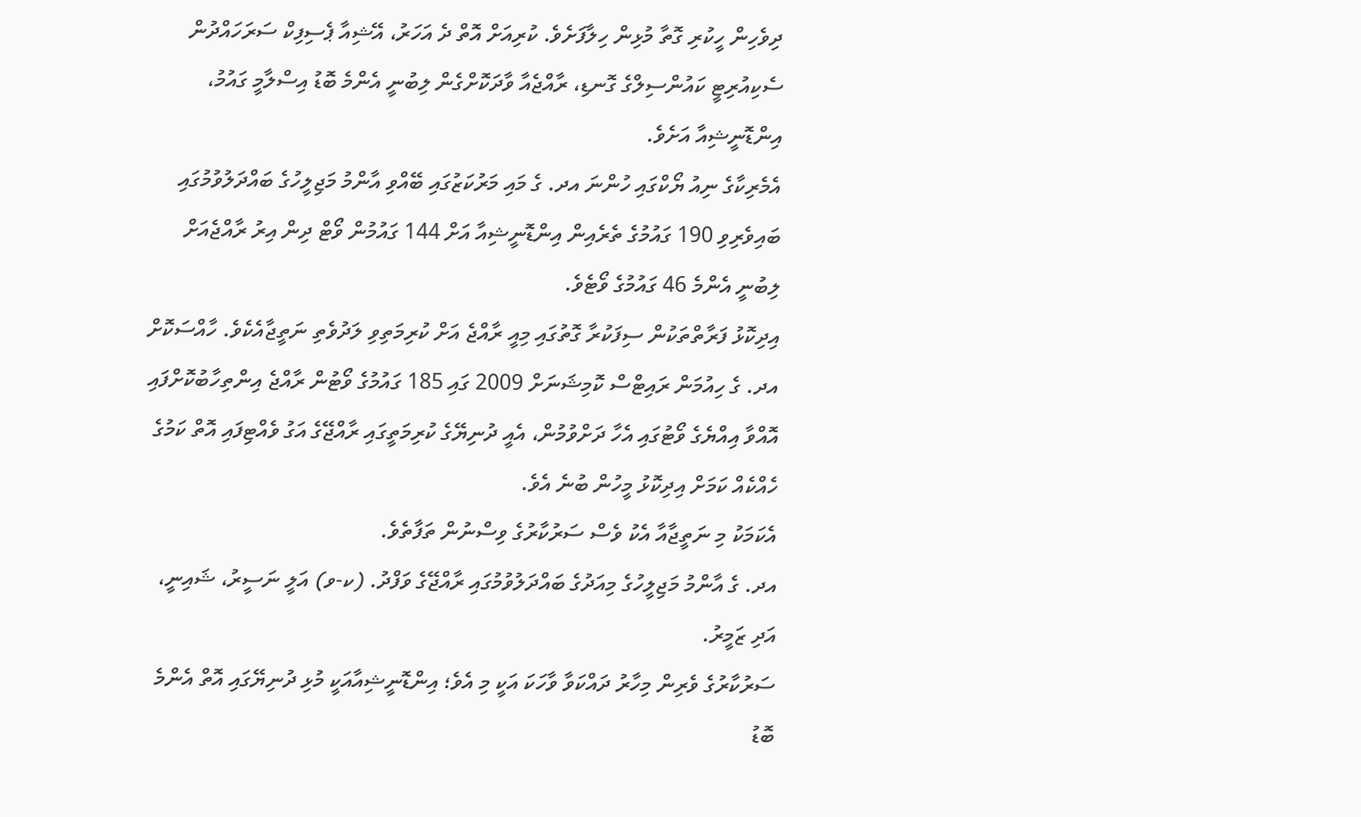ދިވެހިން ހީކުރި ގޮތާ މުޅިން ހިލާފަށެވެ. ކުރިއަށް އޮތް ދެ އަހަރު، އޭޝިއާ ޕެސިފިކް ސަރަހައްދުން ސެކިއުރިޓީ ކައުންސިލްގެ ގޮނޑި، ރާއްޖެއާ ވާދަކޮށްގެން ލިބުނީ އެންމެ ބޮޑު އިސްލާމީ ގައުމު، އިންޑޮނީޝިއާ އަށެވެ.
އެމެރިކާގެ ނިއު ޔޯކްގައި ހުންނަ އދ. ގެ މައި މަރުކަޒުގައި ބޭއްވި އާންމު މަޖިލީހުގެ ބައްދަލުވުމުގައި ބައިވެރިވި 190 ގައުމުގެ ތެރެއިން އިންޑޮނީޝިއާ އަށް 144 ގައުމުން ވޯޓް ދިން އިރު ރާއްޖެއަށް ލިބުނީ އެންމެ 46 ގައުމުގެ ވޯޓެވެ.
އިދިކޮޅު ފަރާތްތަކުން ސިފަކުރާ ގޮތުގައި މިއީ ރާއްޖެ އަށް ކުރިމަތިވި ލަދުވެތި ނަތީޖާއެކެވެ. ހާއްސަކޮށް އދ. ގެ ހިއުމަން ރައިޓްސް ކޮމިޝަނަށް 2009 ގައި 185 ގައުމުގެ ވޯޓުން ރާއްޖެ އިންތިހާބުކޮށްފައި އޮއްވާ އިއްޔެގެ ވޯޓުގައި އެހާ ދަށްވުމުން، އެއީ ދުނިޔޭގެ ކުރިމަތީގައި ރާއްޖޭގެ އަގު ވެއްޓިފައި އޮތް ކަމުގެ ހެއްކެއް ކަމަށް އިދިކޮޅު މީހުން ބުނެ އެވެ.
އެކަމަކު މި ނަތީޖާއާ އެކު ވެސް ސަރުކާރުގެ ވިސްނުން ތަފާތެވެ.
އދ. ގެ އާންމު މަޖިލީހުގެ މިއަދުގެ ބައްދަލުވުމުގައި ރާއްޖޭގެ ވަފްދު. (ކ-ވ) އަލީ ނަސީރު، ޝައިނީ، އަދި ޒަމީރު.
ސަރުކާރުގެ ވެރިން މިހާރު ދައްކަވާ ވާހަކަ އަކީ މި އެވެ؛ އިންޑޮނީޝިއާއަކީ މުޅި ދުނިޔޭގައި އޮތް އެންމެ ބޮޑު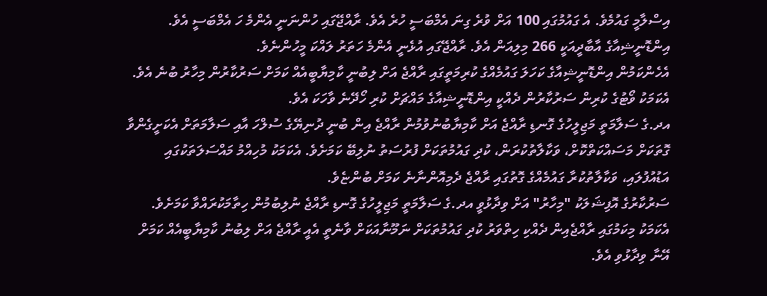އިސްލާމީ ގައުމެވެ. އެ ގައުމުގައި 100 އަށް ވުރެ ގިނަ އެމްބަސީ ހުރެ އެވެ. ރާއްޖޭގައި ހުންނަނީ އެންމެ ހަ އެމްބަސީ އެވެ. އިންޑޮނީޝިއާގެ އާބާދީއަކީ 266 މިލިއަން އެވެ. ރާއްޖޭގައި އުޅެނީ އެންމެ ހަތަރު ލައްކަ މީހުންނެވެ.
އެހެންކަމުން އިންޑޮނީޝިއާގެ ކަހަލަ ގައުމެއްގެ ކުރިމަތީގައި ރާއްޖެ އަށް ލިބުނީ ކާމިޔާބީއެއް ކަމަށް ސަރުކާރުން މިހާރު ބުނެ އެވެ. އެކަމަކު ވޯޓުގެ ކުރިން ސަރުކާރުން ދެއްކީ އިންޑޮނީޝިއާގެ މައްޗަށް ކުރި ހޯދޭނެ ވާހަކަ އެވެ.
އދ.ގެ ސަލާމަތީ މަޖިލީހުގެ ގޮނޑި ރާއްޖެ އަށް ކާމިޔާބުނުވުމުން ރާއްޖެ އިން ބުނީ ދުނިޔޭގެ ސުލްހަ އާއި ސަލާމަތަށް އެކަށީގެންވާ ގޮތަކަށް މަސައްކަތްކޮށް، ވަކާލާތުކުރަން، ކުދި ގައުމުތަކަށް ފުރުސަތު ނުލިބޭ ކަމަށެވެ. އެކަމަކު މުހިއްމު މައްސަލަތަކުގައި އަޑުއުފުލައި، ވަކާލާތުކުރާ ގައުމެއްގެ ގޮތުގައި ރާއްޖެ ދެމިއޮންނާނެ ކަމަށް ބުންޏެވެ.
ސަރުކާރުގެ އޮފިޝަލަކު "މިހާރު" އަށް ވިދާޅުވީ އދ.ގެ ސަލާމަތީ މަޖިލީހުގެ ގޮނޑި ރާއްޖެ ނުލިބުމުން ހިތާމަކުރައްވާ ކަމަށެވެ. އެކަމަކު މިކަމުގައި ރާއްޖެއިން ދެއްކި ހިތްވަރު ކުދި ގައުމުތަކަށް ނަމޫނާއަކަށް ވާނެތީ އެއީ ރާއްޖެ އަށް ލިބުނު ކާމިޔާބީއެއް ކަމަށް އޭނާ ވިދާޅުވި އެވެ.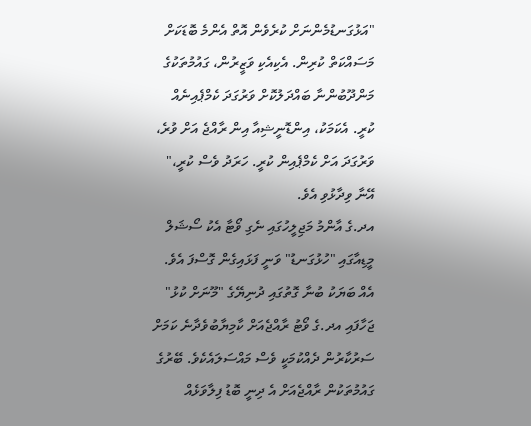"އަޅުގަނޑުމެންނަށް ކުރެވެން އޮތް އެންމެ ބޮޑަކަށް މަސައްކަތް ކުރިން. އެކިއެކި ވަޒީރުން، ގައުމުތަކުގެ މަންދޫބުންނާ ބައްދަލުކޮށް ވަރުގަދަ ކެމްޕެއިނެއް ކުރީ. އެކަމަކު، އިންޑޮނީޝިއާ އިން ރާއްޖެ އަށް ވުރެ، ވަރުގަދަ އަށް ކެމްޕެއިން ކުރީ. ހަރަދު ވެސް ކުރީ،" އޭނާ ވިދާޅުވި އެވެ.
އދ.ގެ އާންމު މަޖިލީހުގައި ނެގި ވޯޓާ އެކު ސޯޝަލް މީޑިއާގައި "ހުޅުގަނޑު" ވަނީ ފަޅައިގެން ގޮސްފަ އެވެ. އެއް ބަޔަކު ބުނާ ގޮތުގައި ދުނިޔޭގެ "މޫނަށް ކުޅު" ޖަހާފައި އދ.ގެ ވޯޓު ރާއްޖެއަށް ކާމިޔާބުވެދާނެ ކަމަށް ސަރުކާރުން ދެއްކުމަކީ ވެސް މައްސަލައެކެވެ. ބޭރުގެ ގައުމުތަކުން ރާއްޖެއަށް އެ ދިނީ ބޮޑު ފިލާވަޅެއް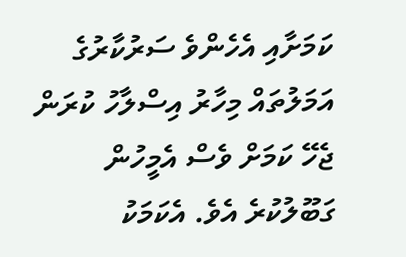ކަމަށާއި އެހެންވެ ސަރުކާރުގެ އަމަލުތައް މިހާރު އިސްލާހު ކުރަން ޖެހޭ ކަމަށް ވެސް އެމީހުން ގަބޫލުކުރެ އެވެ. އެކަމަކު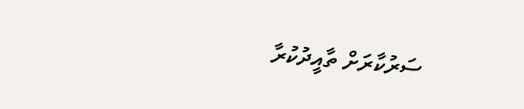ސަރުކާރަށް ތާއީދުކުރާ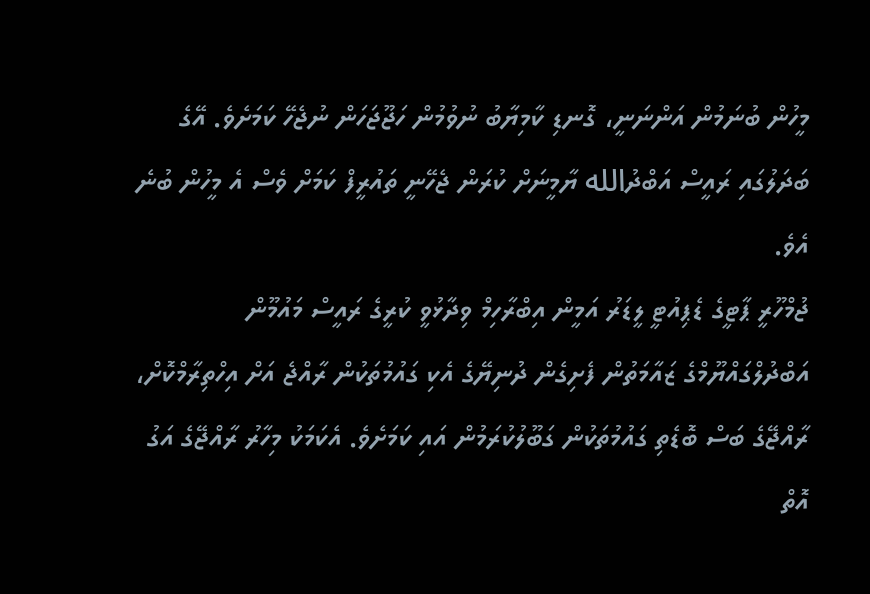މީހުން ބުނަމުން އަންނަނީ، ގޮނޑި ކާމިޔާބު ނުވުމުން ހަޖޫޖަހަން ނުޖެހޭ ކަމަށެވެ. އޭގެ ބަދަލުގައި ރައީސް އަބްދުالله ޔާމީނަށް ކުރަން ޖެހޭނީ ތައުރީފް ކަމަށް ވެސް އެ މީހުން ބުނެ އެވެ.
ޖުމްހޫރީ ޕާޓީގެ ޑެޕިއުޓީ ލީޑަރު އަމީން އިބްރާހިމް ވިދާޅުވީ ކުރީގެ ރައީސް މައުމޫން އަބްދުލްގައްޔޫމްގެ ޒައާމަތުން ފެށިގެން ދުނިޔޭގެ އެކި ގައުމުތަކުން ރާއްޖެ އަށް އިހްތިރާމްކޮށް، ރާއްޖޭގެ ބަސް ބޮޑެތި ގައުމުތަކުން ގަބޫލުކުރަމުން އައި ކަމަށެވެ. އެކަމަކު މިހާރު ރާއްޖޭގެ އަގު އޮތް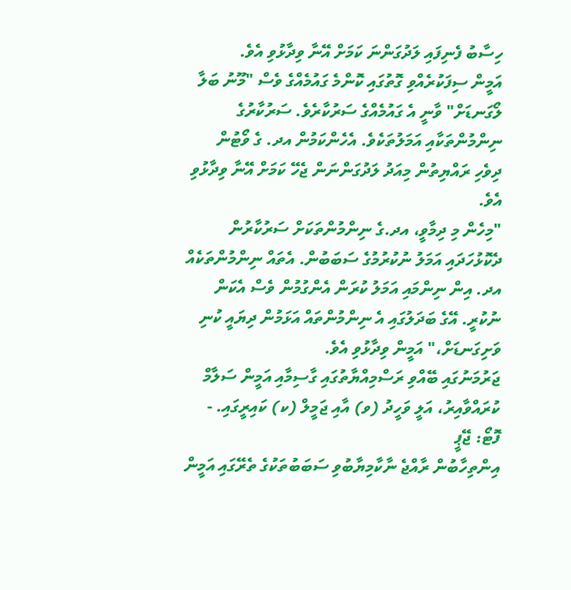ހިސާބު ފެނިފައި ލަދުގަންނަ ކަމަށް އޭނާ ވިދާޅުވި އެވެ.
އަމީން ސިފަކުރެއްވި ގޮތުގައި ކޮންމެ ގައުމެއްގެ ވެސް "މޫނު ބަލާ ލޯގަނޑަށް" ވާނީ އެ ގައުމެއްގެ ސަރުކާރެވެ. ސަރުކާރުގެ ނިންމުންތަކާއި އަމަލުތަކެވެ. އެހެންކަމުން އދ. ގެ ވޯޓުން ދިވެހި ރައްޔިތުން މިއަދު ލަދުގަންނަން ޖެހޭ ކަމަށް އޭނާ ވިދާޅުވި އެވެ.
"މިހެން މި ދިމާވީ، އދ.ގެ ނިންމުންތަކަށް ސަރުކާރުން ދެކޮޅުހަދައި އަމަލު ނުކުރުމުގެ ސަބަބުން. އެތައް ނިންމުންތަކެއް އދ. އިން ނިންމައި އަމަލު ކުރަން އެންގުމުން ވެސް އެކަން ނުކުރީ. އޭގެ ބަދަލުގައި އެ ނިންމުންތައް އަޅަމުން ދިޔައީ ކުނި ވަށިގަނޑަށް،" އަމީން ވިދާޅުވި އެވެ.
ޖަރުމަނުގައި ބޭއްވި ރަސްމިއްޔާތުގައި ގާސިމާއި އަމީން ސަލާމް ކުރައްވާއިރު، އަލީ ވަހީދު (ވ) އާއި ޖަމީލް (ކ) ކައިރީގައި. - ފޮޓޯ: ޖޭޕީ
އިންތިހާބުން ރާއްޖެ ނާކާމިޔާބުވި ސަބަބުތަކުގެ ތެރޭގައި އަމީން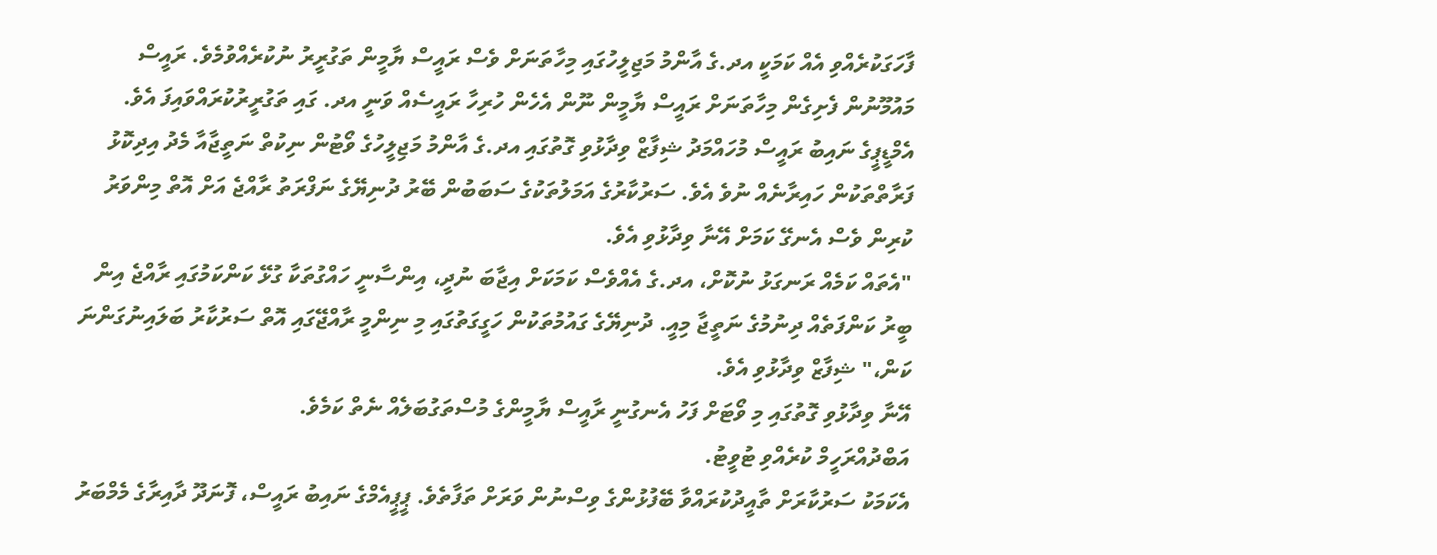ފާހަގަކުރެއްވި އެއް ކަމަކީ އދ.ގެ އާންމު މަޖިލީހުގައި މިހާތަނަށް ވެސް ރައީސް ޔާމީން ތަގުރީރު ނުކުރެއްވުމެވެ. ރައީސް މައުމޫނުން ފެށިގެން މިހާތަނަށް ރައީސް ޔާމީން ނޫން އެހެން ހުރިހާ ރައީސެއް ވަނީ އދ. ގައި ތަގުރީރުކުރައްވައިފަ އެވެ.
އެމްޑީޕީގެ ނައިބު ރައީސް މުހައްމަދު ޝިފާޒް ވިދާޅުވި ގޮތުގައި އދ.ގެ އާންމު މަޖިލީހުގެ ވޯޓުން ނިކުތް ނަތީޖާއާ މެދު އިދިކޮޅު ފަރާތްތަކުން ހައިރާނެއް ނުވެ އެވެ. ސަރުކާރުގެ އަމަލުތަކުގެ ސަބަބުން ބޭރު ދުނިޔޭގެ ނަފްރަތު ރާއްޖެ އަށް އޮތް މިންވަރު ކުރިން ވެސް އެނގޭ ކަމަށް އޭނާ ވިދާޅުވި އެވެ.
"އެތައް ކަމެއް ރަނގަޅު ނުކޮށް، އދ.ގެ އެއްވެސް ކަމަކަށް އިޖާބަ ނުދީ، އިންސާނީ ހައްގުތަކާ ގުޅޭ ކަންކަމުގައި ރާއްޖެ އިން ބީރު ކަންފަތެއް ދިނުމުގެ ނަތީޖާ މިއީ. ދުނިޔޭގެ ގައުމުތަކުން ހަގީގަތުގައި މި ނިންމީ ރާއްޖޭގައި އޮތް ސަރުކާރު ބަލައިނުގަންނަ ކަން،" ޝިފާޒް ވިދާޅުވި އެވެ.
އޭނާ ވިދާޅުވި ގޮތުގައި މި ވޯޓަށް ފަހު އެނގުނީ ރާއީސް ޔާމީންގެ މުސްތަގުބަލެއް ނެތް ކަމެވެ.
އަބްދުއްރަހީމް ކުރެއްވި ޓުވީޓު.
އެކަމަކު ސަރުކާރަށް ތާއީދުކުރައްވާ ބޭފުޅުންގެ ވިސްނުން ވަރަށް ތަފާތެވެ. ޕީޕީއެމްގެ ނައިބު ރައީސް، ފޮނަދޫ ދާއިރާގެ މެމްބަރު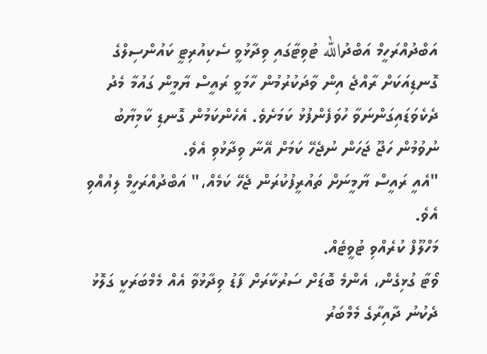އަބްދުއްރަހީމް އަބްދުالله ޓުވިޓާގައި ވިދާޅުވީ ސެކިއުރިޓީ ކައުންސިލްގެ ގޮނޑިއަކަށް ރާއްޖެ އިން ވާދަކުރުމުން ހާމަވީ ރައީސް ޔާމީން ގައުމާ މެދު ދެކެވަޑައިގަންނަވާ ހުވަފެންފުޅު ކަމަށެވެ. އެހެންކަމުން ގޮނޑި ކާމިޔާބު ނުވުމުން ހަޖޫ ޖަހަން ނުޖެހޭ ކަމަށް އޭނާ ވިދާޅުވި އެވެ.
"އެއީ ރައީސް ޔާމީނަށް ތައުރީފުކުރަން ޖެހޭ ކަމެއް،" އަބްދުއްރަހީމް ލިއުއްވި އެވެ.
މަހްލޫފް ކުރެއްވި ޓުވީޓެއް.
ވޯޓާ ގުޅިގެން، އެންމެ ބޮޑަށް ސަރުކާރަށް ފާޑު ވިދާޅުވާ އެއް މެމްބަރަކީ ގަލޮޅު ދެކުނު ދާއިރާގެ މެމްބަރު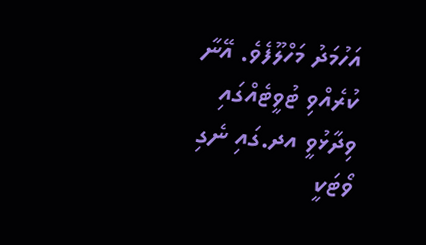އަހުމަދު މަހްލޫފެވެ. އޭނާ ކުރެއްވި ޓުވީޓެއްގައި ވިދާޅުވީ އދ.ގައި ނެގި ވޯޓަކީ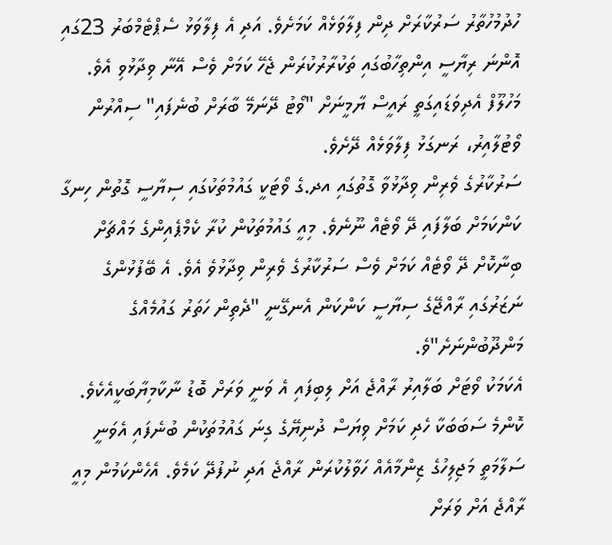ހުދުމުހުތާރު ސަރުކާރަށް ދިން ފިލާވަޅެއް ކަމަށެވެ. އަދި އެ ފިލާވަޅު ސެޕްޓެމްބަރު 23ގައި އޮންނަ ރިޔާސީ އިންތިހާބުގައި ތަކުރާރުކުރަން ޖެހޭ ކަމަށް ވެސް އޭނާ ވިދާޅުވި އެވެ.
މަހުލޫފް އެދިވަޑައިގަތީ ރައީސް ޔާމީނަށް "ވޯޓު ދޭނަމޭ ބާރަށް ބުނެފައި" ސިއްރުން ވޯޓުލާއިރު، ރަނގަޅު ފިލާވަޅެއް ދޭށެވެ.
ސަރުކާރުގެ ވެރިން ވިދާޅުވާ ގޮތުގައި އދ.ގެ ވޯޓަކީ ގައުމުތަކުގައި ސިޔާސީ ގޮތުން ހިނގާ ކަންކަމަށް ބަލާފައި ދޭ ވޯޓެއް ނޫނެވެ. މިއީ ގައުމުތަކުން ކުރާ ކެމްޕެއިންގެ މައްޗަށް ބިނާކޮށް ދޭ ވޯޓެއް ކަމަށް ވެސް ސަރުކާރުގެ ވެރިން ވިދާޅުވެ އެވެ. އެ ބޭފުޅުންގެ ނަޒަރުގައި ރާއްޖޭގެ ސިޔާސީ ކަންކަން އެނގޭނީ "ދެތިން ހަތަރު ގައުމެއްގެ މަންދޫބުންނަށެ"ވެ.
އެކަމަކު ވޯޓަށް ބަލާއިރު ރާއްޖެ އަށް ލިބިފައި އެ ވަނީ ވަރަށް ބޮޑު ނާކާމިޔާބަކީއެކެވެ. ކޮންމެ ސަބަބަކާ ހެދި ކަމަށް ވިޔަސް ދުނިޔޭގެ ގިނަ ގައުމުތަކުން ބުނެފައި އެވަނީ ސަލާމަތީ މަޖިލިހުގެ ޒިންމާއެއް ހަވާލުކުރަން ރާއްޖެ އަދި ނުފުދޭ ކަމެވެ. އެހެންކަމުން މިއީ ރާއްޖެ އަށް ވަރަށް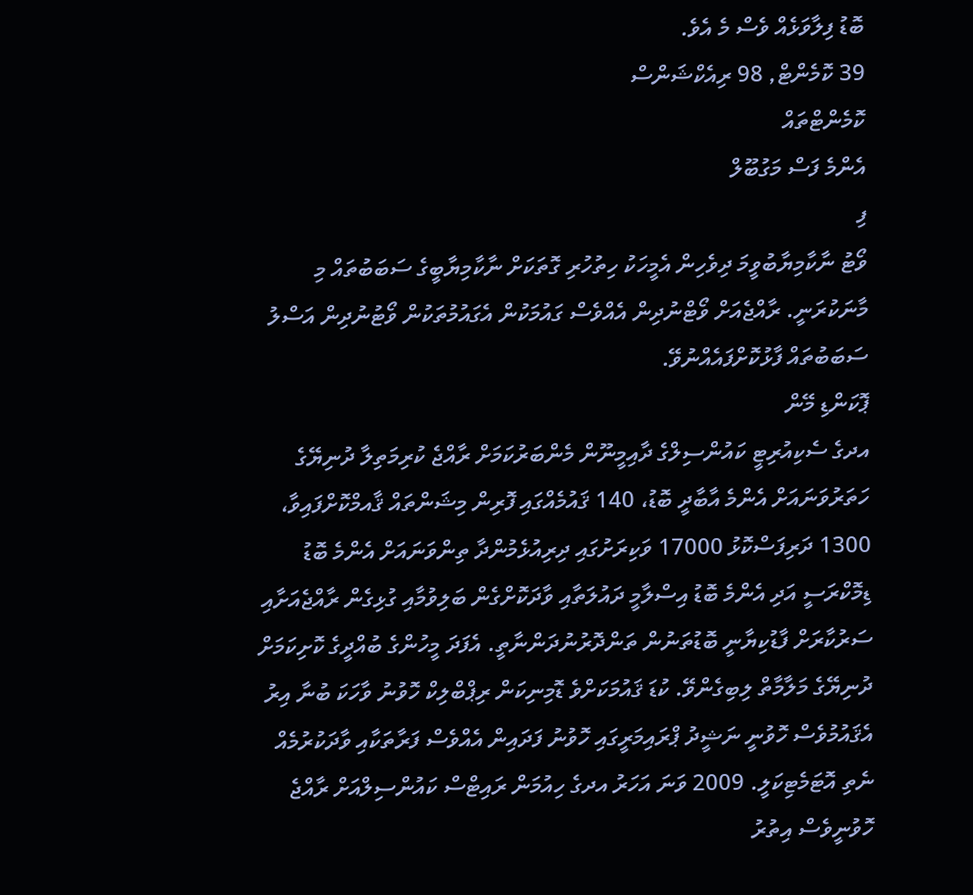ބޮޑު ފިލާވަޅެއް ވެސް މެ އެވެ.
39 ކޮމެންޓް, 98 ރިއެކްޝަންސް
ކޮމެންޓްތައް
އެންމެ ފަސް މަގުބޫލް
ފި
ވޯޓު ނާކާމިޔާބުވީމަ ދިވެހިން އެމީހަކު ހިތުހުރި ގޮތަކަށް ނާކާމިޔާބީގެ ސަބަބުތައް މި މާނަކުރަނީ. ރާއްޖެއަށް ވޯޓްނުދިން އެއްވެސް ގައުމަކުން އެގައުމުތަކުން ވޯޓުނުދިން އަސްލު ސަބަބުތައް ފާޅުކޮށްފައެއްނުވޭ.
ޕޮކަންޑި މޭން
އދގެ ސެކިއުރިޓީ ކައުންސިލްގެ ދާއިމީނޫން މެންބަރުކަމަށް ރާއްޖެ ކުރިމަތިލާ ދުނިޔޭގެ ހަތަރުވަނައަށް އެންމެ އާބާދީ ބޮޑު، 140 ޤައުމެއްގައި ފޮރިން މިޝަންތައް ޤާއމްކޮށްފައިވާ، 1300 ދަރިފަސްކޮޅު 17000 ވަކިރަށުގައި ދިރިއުޅެމުންދާ ތިންވަނައަށް އެންމެ ބޮޑު ޑިމޮކްރަސީ އަދި އެންމެ ބޮޑު އިސްލާމީ ދައުލަތާއި ވާދަކޮށްގެން ބަލިވުމާއި ގުޅިގެން ރާއްޖެއަށާއި ސަރުކާރަށް ފާޑުކިޔާނީ ބޮޑުތަނުން ތަންދޮރުނުދަންނާތީ. އެފަދަ މީހުންގެ ބުއްދީގެ ކޮށިކަމަށް ދުނިޔޭގެ މަލާމާތް ލިބިގެންވޭ. ކުޑަ ޤައުމަކަށްވެ ޑޮމިނިކަން ރިޕްބްލިކް ހޮވުނު ވާހަކަ ބުނާ އިރު އެޤައުމުވެސް ހޮވުނީ ނަޝީދު ޕްރައިމަރީގައި ހޮވުނު ފަދައިން އެއްވެސް ފަރާތަކާއި ވާދަކުރުމެއް ނެތި އޮޓަމެޓިކަލީ. 2009 ވަނަ އަހަރު އދގެ ހިއުމަން ރައިޓްސް ކައުންސިލްއަށް ރާއްޖެ ހޮވުނީވެސް އިތުރު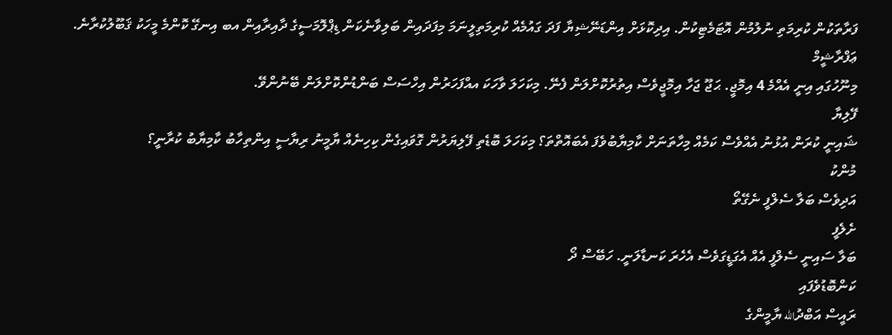ފަރާތަކުން ކުރިމަތި ނުލުމުން އޮޓަމެޓިކުން. އިދިކޮޅަށް އިންޑަނޭޝިޔާ ފަދަ ގައުމެއް ކުރިމަތިލީނަމަ މިފަދައިން ބަލިވާނެކަން ޑިޕްލޮމަސީގެ ދާއިރާއިން އބ އިނގޭ ކޮންމެ މީހަކު ޤަބޫލުކުރާނެ.
ޢަފްރާޝީމް
މިނޫހުގައި އިނީ އެއްމެ 4 އިމޮޖީ. ޙަޖޫ ޖަހާ އިމޮޖީވެސް އިތުރުކޮށްލަން ފެނޭ. މިކަހަލަ ވާހަކަ އއްފަހަރުން އިހްސަސް ބަންޑުންކޮށްލަން ބޭނުންވޭ.
ފޭލިޔާ
ޝައިނީ ކުރަން އުޅުނު އެއްވެސް ކަމެއް މިހާތަނަށް ކާމިޔާބުވެފަ އެބައޮތްތަ؟ މިކަހަލަ ބޮޑެތި ފޭލިޔަރުން ގޮވައިގެން ކިހިނެއް ޔާމީނު ރިޔާސީ އިންތިހާބު ކާމިޔާބު ކުރާނީ؟
މުންކު
އަދިވެސް ބަލާ ސެލްފީ ނެގޭތޯ
ށެލެފީ
ބަލާ ސައިނީ ސެލްފީ އެއް އެގަޑީގަވެސް އެހެރަ ކަނޑާލަނީ. ހަބޭސް ދޯ
ކަންބޮޑުވެފައި
ރައީސް އަބްދުالله ޔާމީންގެ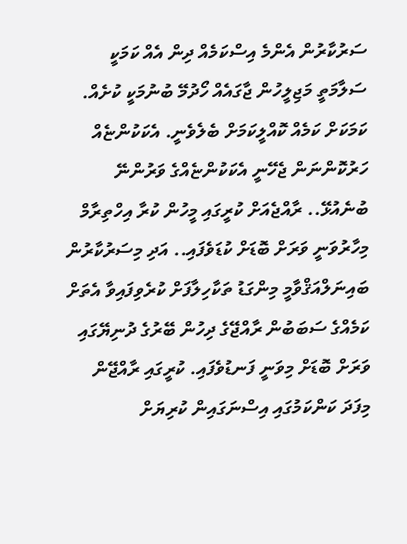ސަރުކާރުން އެންމެ އިސްކަމެއް ދިން އެއް ކަމަކީ ސަލާމަތީ މަޖިލީހުން ޖާގައެއް ހޯދުމޭ ބުނުމަކީ ކުށެއް. ކަމަކަށް ކަމެއް ކޮއްލީކަމަށް ބެލެވެނީ. އެކަކުންޏެއް ހަރުކޮންނަން ޖެހޭނީ އެކަކުންޏެއްގެ ވަރުންނޭ ބުނެއުޅޭ.. ރާއްޖެއަށް ކުރީގައި މީހުން ކުރާ އިހްތިރާމް މިހާރުވަނީ ވަރަށް ބޮޑަށް ކުޑަވެފައި.. އަދި މިސަރުކާރުން ބައިނަލްއަޤްވާމީ މިންގަޑު ތަކާހިލާފަށް ކުރެވިފައިވާ އެތަށް ކަމެއްގެ ސަބަބުން ރާއްޖޭގެ ދިހުން ބޭރުގެ ދުނިޔޭގައި ވަރަށް ބޮޑަށް މިވަނީ ފަނޑުވެފައި. ކުރީގައި ރާއްޖޭން މިފަދަ ކަންކަމުގައި އިސްނަގައިން ކުރިޔަށް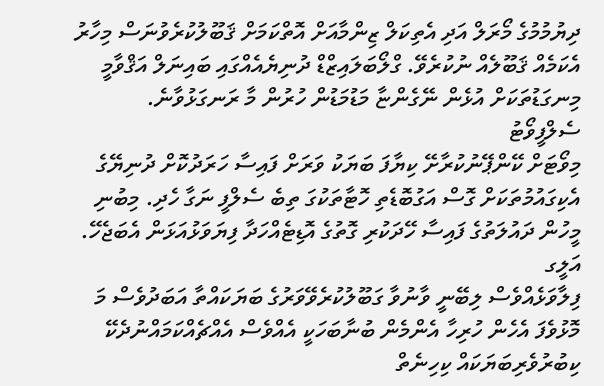ދިޔުމުމުގެ މޯރަލް އަދި އެތިކަލް ޒިންމާއަށް އޮތްކަމަށް ޤަބޫލުކުރެވުނަސް މިހާރު އެކަމެއް ޤަބޫލެއް ނުކުރެވޭ. ގްލޯބަލައިޒްޑް ދުނިޔެއެއްގައި ބައިނަލް އަޤްވާމީ މިނގަޑުތަކަށް އުޅެން ނޭގެންޏާ މަޑުމަޑުން ހުރުން މާ ރަނގަޅުވާނެ.
ސެލްފީވޯޓު
މިވޯޓަށް ކޭންޕޭނުކުރާށޭ ކިޔާފަ ބަޔަކު ވަރަށް ފައިސާ ހަރަދުކޮށް ދުނިޔޭގެ އެކިގައުމުތަކަށް ގޮސް އަގުބޮޑެތި ހޮޓާތަކުގަ ތިބެ ސެލްފީ ނަގާ ހެދި. މިބުނި މީހުން ދައުލަތުގެ ފައިސާ ހޭދަކުރި ގޮތުގެ އޮޑިޓެއްހަދާ ފިޔަވަޅުއަޅަން އެބަޖެހޭ.
އަލީގ
ފިލާވަޅެއްވެސް ލިބޭނީ ވާނުވާ ގަބޫލުކުރެވޭވަރުގެ ބަޔަކައްތާ އަބަދުވެސް މަ މޮޅުވެފަ އެހެން ހުރިހާ އެންމެން ބުނާބަހަކީ އެއްވެސް އެއްޗެއްކަމައްނުދެކޭ ކިބުރުވެރިބަޔަކައް ކިހިނެތް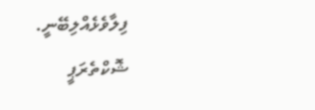ފިލާވެޅެއްލިބޭނީ.
ޝޮކްތެރަޕީ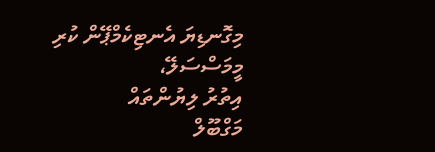މިގޮނޑިޔަ އެނޓިކެމްޕޭން ކުރި މީމަސްސަލޭ،
އިތުރު ލިޔުންތައް
މަގްބޫލް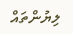ލިޔުންތައް